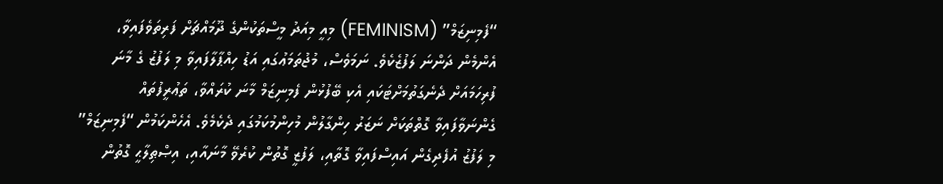“ފެމިނިޒަމް” (FEMINISM) މިއީ މިއަދު މީސްތަކުންގެ ދޫމައްޗަށް ފަރިތަވެފައިވާ، އެންމެން ދަންނަ ލަފުޒެކެވެ. ނަމަވެސް، މުޖުތަމަޢުގައި އަޑު ހިއްޕާލާފައިވާ މި ލަފުޒު ގެ މާނަ ފުރިހަމައަށް ދެނެގަތުމަށްޓަކައި އެކި ބޭފުޅުން ފެމިނިޒަމް މާނަ ކުރައްވާ، ތަޢުރީފުތައް ގެންނަވާފައިވާ ގޮތްތަކަށް ނަޒަރު ހިންގާލުން މުހިންމުކަމުގައި ދެކެމެވެ. އެހެންކަމުން “ފެމިނިޒަމް” މި ލަފުޒު އުފެދިގެން އައިސްފައިވާ ގޮތާއި، ލަފުޒީ ގޮތުން ކުރެވޭ މާނައާއި، އިޞްޠިލާޙީ ގޮތުން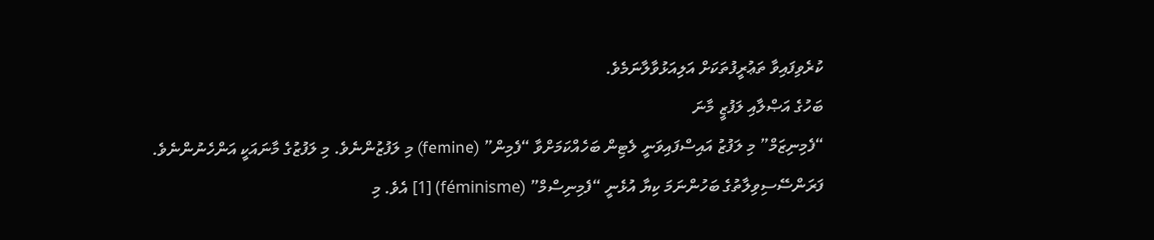ކުރެވިފައިވާ ތަޢުރީފުތަކަށް އަލިއަޅުވާލާނަމެވެ.
ބަހުގެ އަޞްލާއި ލަފުޒީ މާނަ
“ފެމިނިޒަމް” މި ލަފުޒު އައިސްފައިވަނީ ލެޓިން ބަހެއްކަމަށްވާ “ފެމިން” (femine) މި ލަފުޒުންނެވެ. މި ލަފުޒުގެ މާނައަކީ އަންހެނުންނެވެ. ފަރަންސޭސިވިލާތުގެ ބަހުންނަމަ ކިޔާ އުޅެނީ “ފެމިނިސްމް” (féminisme) [1] އެވެ. މި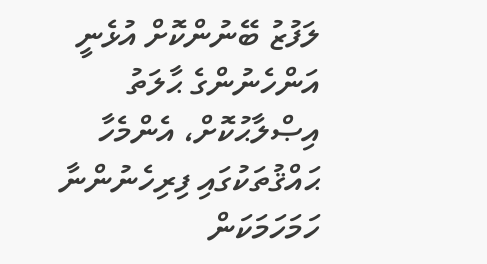ލަފުޒު ބޭނުންކޮށް އުޅެނީ އަންހެނުންގެ ޙާލަތު އިޞްލާޙުކޮށް، އެންމެހާ ޙައްޤުތަކުގައި ފިރިހެނުންނާ ހަމަހަމަކަން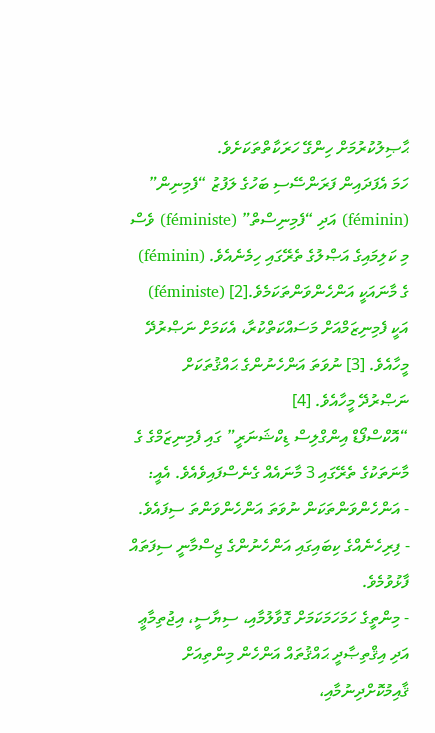ޙާޞިލުކުރުމަށް ހިންގޭ ހަރަކާތްތަކަށެވެ.
ހަމަ އެފަދައިން ފަރަންސޭސި ބަހުގެ ލަފުޒު “ފެމިނިން” (féminin) އަދި “ފެމިނިސްތް” (féministe) ވެސް މި ކަލިމައިގެ އަޞްލުގެ ތެރޭގައި ހިމެނެއެވެ. (féminin) ގެ މާނައަކީ އަންހެންވަންތަކަމެވެ.[2] (féministe) އަކީ ފެމިނިޒަމްއަށް މަސައްކަތްކުރާ، އެކަމަށް ނަޞްރުދޭ މީހާއެވެ. [3] ނުވަތަ އަންހެނުންގެ ޙައްޤުތަކަށް ނަޞްރުދޭ މީހާއެވެ. [4]
“އޮކްސްފޯޑް އިންގްލިސް ޑިކްޝަނަރީ” ގައި ފެމިނިޒަމްގެ ގެ މާނަތަކުގެ ތެރޭގައި 3 މާނައެއް ގެނެސްފައިވެއެވެ. އެއީ:
- އަންހެންވަންތަކަން ނުވަތަ އަންހެންވަންތަ ސިފައެވެ.
- ފިރިހެނެއްގެ ކިބައިގައި އަންހެނުންގެ ޖިސްމާނީ ސިފަތައް ފާޅުވުމެވެ.
- މިންތީގެ ހަމަހަމަކަމަށް ގޮވާލުމާއި، ސިޔާސީ، އިޖުތިމާޢީ އަދި އިޤްތިޞާދީ ޙައްޤުތައް އަންހެން މިންތިއަށް ޤާއިމުކޮށްދިނުމާއި،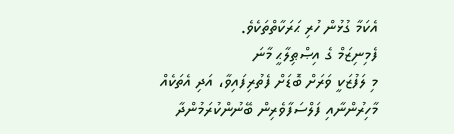އެކަމާ ގުޅުން ހުރި ޙަރަކާތްތަކެވެ.
ފެމިނިޒަމް ގެ އިޞްޠިލާޙީ މާނަ
މި ލަފުޒަކީ ވަރަށް ބޮޑަށް ފެތުރިފައިވާ، އަދި އެތަކެއް މާހިރުންނާއި ފަލްސަފާވެރިން ބޭނުންކުރަމުންދާ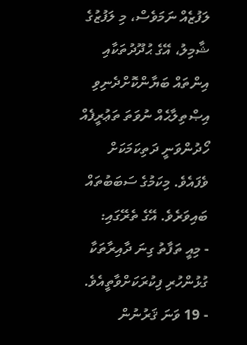ލަފުޒެއް ނަމަވެސް، މި ލަފުޒުގެ ޝާމިލު، އޭގެ ޙުދޫދުތަކާއި އިންތައް ބަޔާންކޮށްދެނިވި އިޞްތިލާޙެއް ނުވަތަ ތަޢުރީފެއް ހޯދުންވަނީ ދަތިކަމަކަށް ވެފައެވެ. މިކަމުގެ ސަބަބުތައް ބައިވަރެވެ. އޭގެ ތެރޭގައި:
- މިއީ ތަފާތު ގިނަ ދާއިރާތަކާ ގުޅުންހުރި ފިކުރަކަށްވާތީއެވެ.
- 19 ވަނަ ޤަރުނުން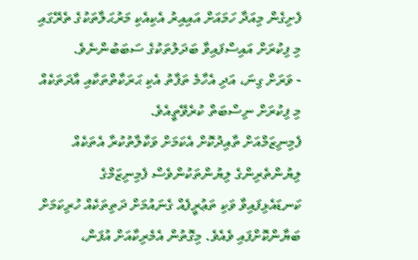ފެށިގެން މިއަދާ ހަމައަށް އައިއިރު އެކިއެކި މަރުޙަލާތަކުގެ ތެރޭގައި މި ފިކުރަށް އައިސްފައިވާ ބަދަލުތަކުގެ ސަބަބުންނެވެ.
- ވަރަށް ގިނަ، އަދި އެހާމެ ތަފާތު އެކި ޙަރަކާތްތަކާއި އާދަތަކެއް މި ފިކުރަށް ނިސްބަތް ކުރެވޭތީއެވެ.
ފެމިނިޒަމްއަށް ތާއިދުކޮށް އެކަމަށް ވަކާލާތުކުރާ އެތަކެއް ލިޔުންތެރިންގެ ލިޔުންތަކުންވެސް ފެމިނިޒަމްގެ ކަނޑައެޅިފައިވާ ވަކި ތަޢުރީފެއް ގެނައުމަށް ދަތިތަކެއް ހުރިކަމަށް ބަޔާންކޮށްފައި ވެއެވެ. މިގޮތުން އެމެރިކާއަށް އުފަން،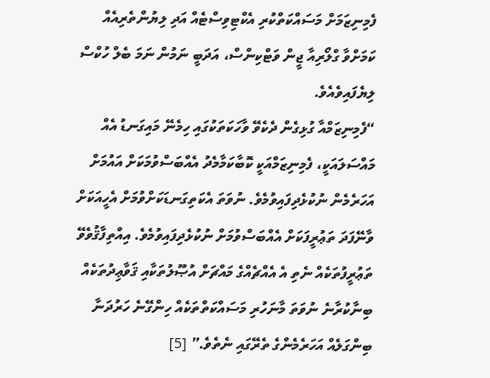ފެމިނިޒަމަށް މަސައްކަތްކުރި އެކްޓިވިސްޓެއް އަދި ލިޔުންތެރިއެއް ކަމަށްވާ ގްލޯރިއާ ޖީން ވަޓްކިންސް، އަދަބީ ނަމުން ނަމަ ބެލް ހުކްސް ލިޔެފައިވެއެވެ.
“ފެމިނިޒަމްއާ ގުޅިގެން ދެކެވޭ ވާހަކަތަކުގައި ހިމެނޭ މައިގަނޑު އެއް މައްސަލައަކީ، ފެމިނިޒަމްއަކީ ކޮބާކަމާމެދު އެއްބަސްވުމަކަށް އައުމަށް އަހަރެމެން ނުކުޅެދިފައިވުމެވެ. ނުވަތަ އެކަތިގަނޑަކަށްވުމަށް އެހީއަކަށް ވާނޭފަދަ ތަޢުރީފަކަށް އެއްބަސްވުމަށް ނުކުޅެދިފައިވުމެވެ. އިއްތިފާޤުވެވޭ ތަޢުރީފުތަކެއް ނެތި އެ އެއްޗެއްގެ މައްޗަށް އުޞޫލުތަކާއި ޤަވާޢިދުތަކެއް ބިނާކުރާނެ ނުވަތަ މާނަހުރި މަސައްކަތްތަކެއް ހިންގޭނެ ހަރުދަނާ ބިންގަލެއް އަހަރެމެންގެ ތެރޭގައި ނެތެވެ.” [5]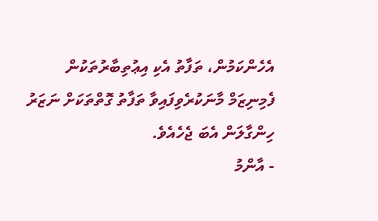އެހެންކަމުން، ތަފާތު އެކި އިޢުތިބާރުތަކުން ފެމިނިޒަމް މާނަކުރެވިފައިވާ ތަފާތު ގޮތްތަކަށް ނަޒަރު ހިންގާލަން އެބަ ޖެހެއެވެ.
- އާންމު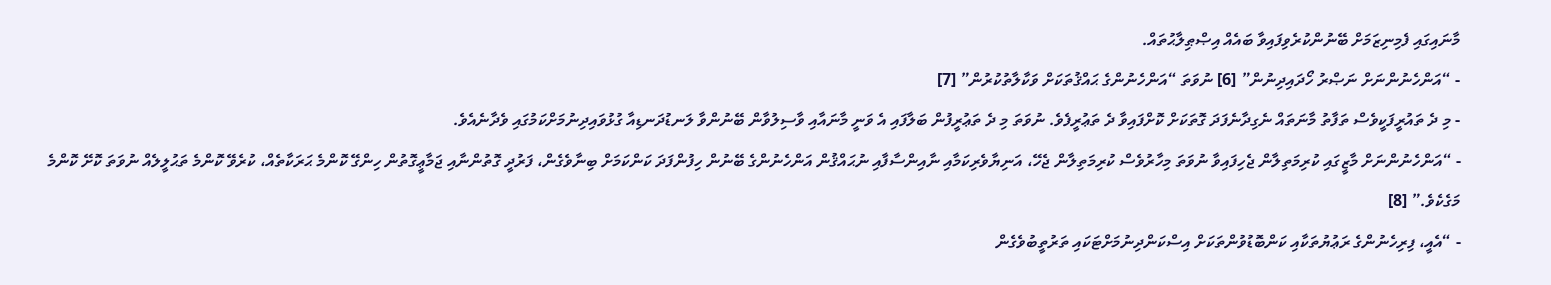މާނައިގައި ފެމިނިޒަމަށް ބޭނުންކުރެވިފައިވާ ބައެއް އިޞްޠިލާޙުތައް.
- “އަންހެނުންނަށް ނަޞްރު ހޯދައިދިނުން” [6] ނުވަތަ “އަންހެނުންގެ ޙައްޤުތަކަށް ވަކާލާތުކުރުން” [7]
- މި ދެ ތައުރީފަކީވެސް ތަފާތު މާނަތައް ނެގިދާނެފަދަ ގޮތަކަށް ކޮށްފައިވާ ދެ ތަޢުރީފެވެ. ނުވަތަ މި ދެ ތަޢުރީފުން ބަލާފައި އެ ވަނީ މާނައާއި ވާސިލުވާން ބޭނުންވާ ލަނޑުދަނޑިއާ ގުޅުވައިދިނުމަށްކަމުގައި ވެދާނެއެވެ.
- “އަންހެނުންނަށް މާޒީގައި ކުރިމަތިލާން ޖެހިފައިވާ ނުވަތަ މިހާރުވެސް ކުރިމަތިލާން ޖެހޭ، އަނިޔާވެރިކަމާއި ނާއިންސާފާއި ނުޙައްޤުން އަންހެނުންގެ ބޭނުން ހިފުންފަދަ ކަންކަމަށް ބިނާވެގެން، ފަރުދީ ގޮތުންނާއި ޖަމާޢީގޮތުން ހިންގޭ ކޮންމެ ޙަރަކާތެއް، ކުރެވޭ ކޮންމެ ތަޙުލީލެއް ނުވަތަ ކޮށޭ ކޮންމެ މަގެކެވެ.” [8]
- “އެއީ، ފިރިހެނުންގެ ރަޢުޔުތަކާއި ކަންބޮޑުވުންތަކަށް އިސްކަންދިނުމަށްޓަކައި ތަރުތީބުވެގެން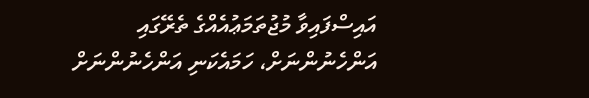އައިސްފައިވާ މުޖުތަމަޢުއެއްގެ ތެރޭގައި އަންހެނުންނަށް، ހަމައެކަނި އަންހެނުންނަށް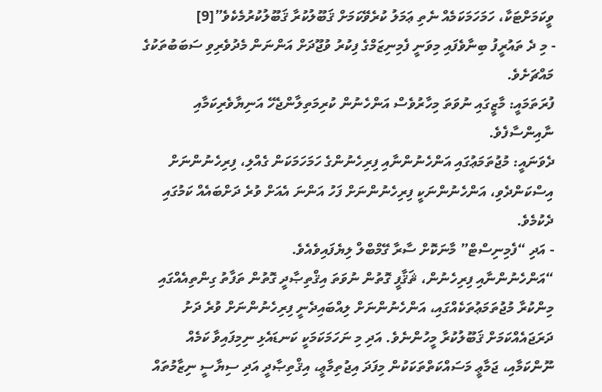ވީކަމަށްޓަކާ، ހަމަހަމަކަމެއް ނެތި ޢަމަލު ކުރެވޭކަމަށް ޤަބޫލުކުރާ ޤަބޫލުކުރުމެކެވެ”[9]
- މި ދެ ތައުރީފު ބިނާވެފައި މިވަނީ ފެމިނިޒަމްގެ ފިކުރު ވުޖޫދަށް އަންނަން މެދުވެރިވި ސަބަބުތަކުގެ މައްޗަށެވެ.
ފުރަތަމައީ: މާޒީގައި ނުވަތަ މިހާރުވެސް އަންހެނުން ކުރިމަތިލާންޖެހޭ އަނިޔާވެރިކަމާއި ނާއިންސާފެވެ.
ދެވަނައީ: މުޖުތަމަޢުގައި އަންހެނުންނާއި ފިރިހެނުންގެ ހަމަހަމަކަން ގެއްލި، ފިރިހެނުންނަށް އިސްކަންދެވި، އަންހެނުންނަކީ ފިރިހެނުންނަށް ފަހު އަންނަ އެއަށް ވުރެ ދަށްބައެއް ކަމުގައި ދެކުމެވެ.
- އަދި “ފެމިނިސްޓް” މާނަކޮށް ސާރާ ގޭމްބްލް ލިޔެފައިވެއެވެ.
“އަންހެނުންނާއި ފިރިހެނުން، ޘަޤާފީ ގޮތުން ނުވަތަ އިޤްތިޞާދީ ގޮތުން ތަފާތު ގިންތިއެއްގައި މިންކުރާ މުޖުތަމަޢުތަކެއްގައި، އަންހެނުންނަށް ލިއްބައިދެނީ ފިރިހެނުންނަށް ވުރެ ދަށު ދަރަޖައެއްކަމަށް ޤަބޫލުކުރާ މީހުންނެވެ. އަދި މި ނަހަމަކަމަކީ ކަނޑައެޅި ނިމިފައިވާ ކަމެއް ނޫންކަމާއި، ޖަމާޢީ މަސައްކަތްތަކަކުން މިފަދަ އިޖުތިމާޢީ، އިޤްތިޞާދީ އަދި ސިޔާސީ ނިޒާމުތައް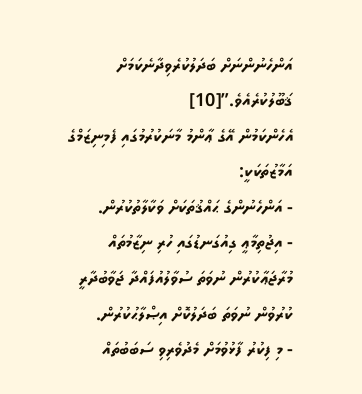އަންހެނުންނަށް ބަދަލުކުރެވިދާނެކަމަށް ޤަބޫލުކުރެއެވެ.”[10]
އެހެންކަމުން އޭގެ ޢާންމު މާނަކުރުމުގައި ފެމިނިޒަމްގެ އަމާޒުތަކަކީ:
- އަންހެނުންގެ ޙައްޤުތަކަށް ވަކާލާތުކުރުން.
- އިޖުތިމާޢީ ގިއުގަނޑުގައި ހުރި ނިޒާމުތައް މުރާޖަޢާކުރުން ނުވަތަ ސުވާލުއުފައްދާ ޖަވާބުދާރީ ކުރުވުން ނުވަތަ ބަދަލުކޮށް އިޞްލާޙުކުރުން.
- މި ފިކުރު ފާޅުވުމަށް މެދުވެރިވި ސަބަބުތައް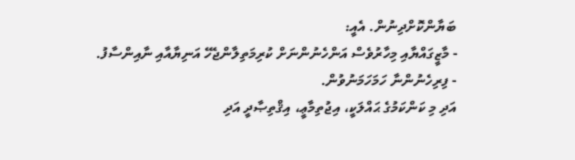ބަޔާންކޮށްދިނުން. އެއީ:
- މާޒީގައްޔާއި މިހާރުވެސް އަންހެނުންނަށް ކުރިމަތިލާންޖެހޭ އަނިޔާއާއި ނާއިންސާފު.
- ފިރިހެނުންނާ ހަމަހަމަނުވުން.
އަދި މި ކަންކަމުގެ ޙައްލަކީ، އިޖުތިމާޢީ، އިޤްތިޞާދީ އަދި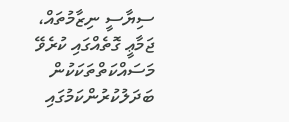ސިޔާސީ ނިޒާމުތައް، ޖަމާޢީ ގޮތެއްގައި ކުރެވޭ މަސައްކަތްތަކަކުން ބަދަލުކުރުންކަމުގައި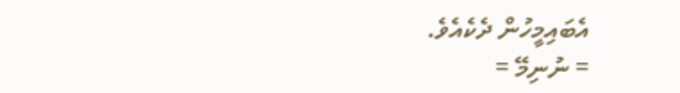އެބައިމީހުން ދެކެއެވެ.
= ނުނިމޭ =